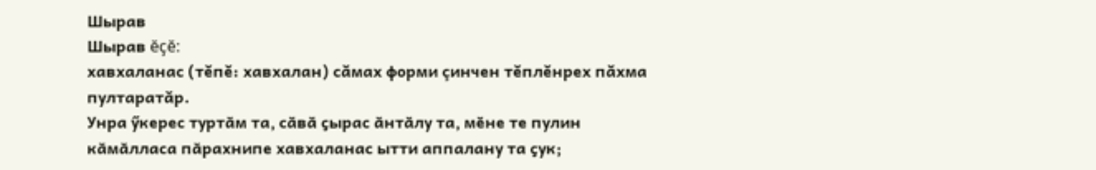Шырав
Шырав ĕçĕ:
хавхаланас (тĕпĕ: хавхалан) сăмах форми çинчен тĕплĕнрех пăхма пултаратăр.
Унра ӳкерес туртӑм та, сӑвӑ ҫырас ӑнтӑлу та, мӗне те пулин кӑмӑлласа пӑрахнипе хавхаланас ытти аппалану та ҫук;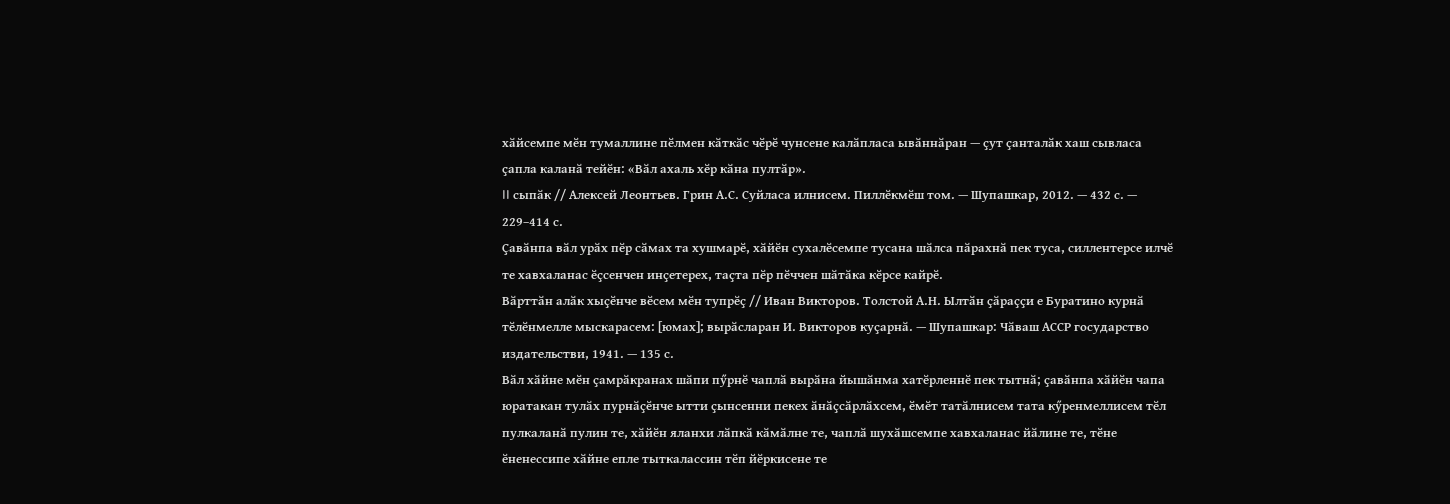хӑйсемпе мӗн тумаллине пӗлмен кӑткӑс чӗрӗ чунсене калӑпласа ывӑннӑран — ҫут ҫанталӑк хаш сывласа ҫапла каланӑ тейӗн: «Вӑл ахаль хӗр кӑна пултӑр».
II сыпӑк // Алексей Леонтьев. Грин А.С. Суйласа илнисем. Пиллӗкмӗш том. — Шупашкар, 2012. — 432 с. — 229–414 с.
Ҫавӑнпа вӑл урӑх пӗр сӑмах та хушмарӗ, хӑйӗн сухалӗсемпе тусана шӑлса пӑрахнӑ пек туса, силлентерсе илчӗ те хавхаланас ӗҫсенчен инҫетерех, таҫта пӗр пӗччен шӑтӑка кӗрсе кайрӗ.
Вӑрттӑн алӑк хыҫӗнче вӗсем мӗн тупрӗҫ // Иван Викторов. Толстой А.Н. Ылтӑн ҫӑраҫҫи е Буратино курнӑ тӗлӗнмелле мыскарасем: [юмах]; вырӑсларан И. Викторов куҫарнӑ. — Шупашкар: Чӑваш АССР государство издательстви, 1941. — 135 с.
Вӑл хӑйне мӗн ҫамрӑкранах шӑпи пӳрнӗ чаплӑ вырӑна йышӑнма хатӗрленнӗ пек тытнӑ; ҫавӑнпа хӑйӗн чапа юратакан тулӑх пурнӑҫӗнче ытти ҫынсенни пекех ӑнӑҫсӑрлӑхсем, ӗмӗт татӑлнисем тата кӳренмеллисем тӗл пулкаланӑ пулин те, хӑйӗн яланхи лӑпкӑ кӑмӑлне те, чаплӑ шухӑшсемпе хавхаланас йӑлине те, тӗне ӗненессипе хӑйне епле тыткалассин тӗп йӗркисене те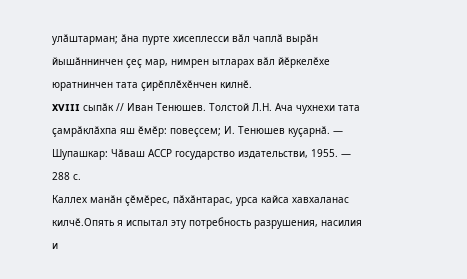улӑштарман; ӑна пурте хисеплесси вӑл чаплӑ вырӑн йышӑннинчен ҫеҫ мар, нимрен ытларах вӑл йӗркелӗхе юратнинчен тата ҫирӗплӗхӗнчен килнӗ.
XVIII сыпӑк // Иван Тенюшев. Толстой Л.Н. Ача чухнехи тата ҫамрӑклӑхпа яш ӗмӗр: повеҫсем; И. Тенюшев куҫарнӑ. — Шупашкар: Чӑваш АССР государство издательстви, 1955. — 288 с.
Каллех манӑн ҫӗмӗрес, пӑхӑнтарас, урса кайса хавхаланас килчӗ.Опять я испытал эту потребность разрушения, насилия и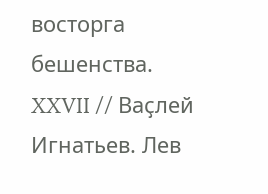восторга бешенства.
XXVII // Ваҫлей Игнатьев. Лев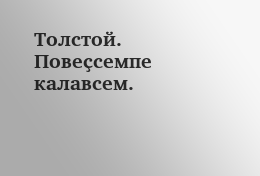Толстой. Повеҫсемпе калавсем.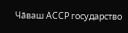Чӑваш АССР государство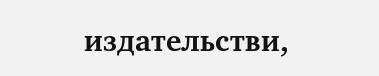издательстви,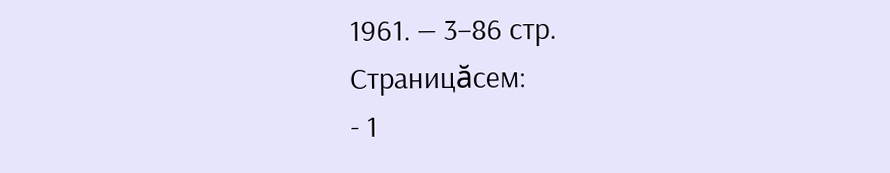1961. — 3–86 стр.
Страницăсем:
- 1